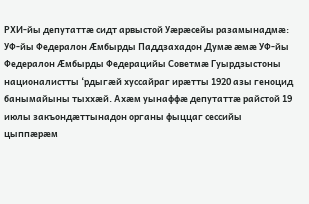РХИ-йы депутаттæ сидт арвыстой Уæрæсейы разамынадмæ: УФ-йы Федералон Æмбырды Паддзахадон Думæ æмæ УФ-йы Федералон Æмбырды Федерацийы Советмæ Гуырдзыстоны националистты ‘рдыгæй хуссайраг ирæтты 1920 азы геноцид банымайыны тыххæй. Ахæм уынаффæ депутаттæ райстой 19 июлы закъондæттынадон органы фыццаг сессийы цыппæрæм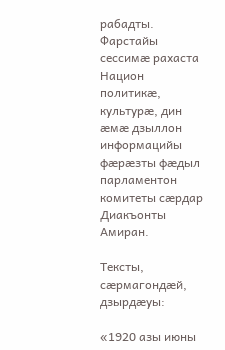рабадты. Фарстайы сессимæ рахаста Национ политикæ, культурæ, дин æмæ дзыллон информацийы фæрæзты фæдыл парламентон комитеты сæрдар Диакъонты Амиран.

Тексты, сæрмагондæй, дзырдæуы:

«1920 азы июны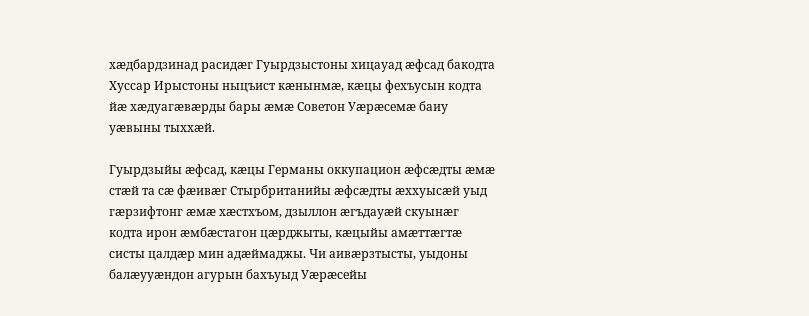хæдбардзинад расидæг Гуырдзыстоны хицауад æфсад бакодта Хуссар Ирыстоны ныцъист кæнынмæ, кæцы фехъусын кодта йæ хæдуагæвæрды бары æмæ Советон Уæрæсемæ баиу уæвыны тыххæй.

Гуырдзыйы æфсад, кæцы Германы оккупацион æфсæдты æмæ стæй та сæ фæивæг Стырбританийы æфсæдты æххуысæй уыд гæрзифтонг æмæ хæстхъом, дзыллон æгъдауæй скуынæг кодта ирон æмбæстагон цæрджыты, кæцыйы амæттæгтæ систы цалдæр мин адæймаджы. Чи аивæрзтысты, уыдоны балæууæндон агурын бахъуыд Уæрæсейы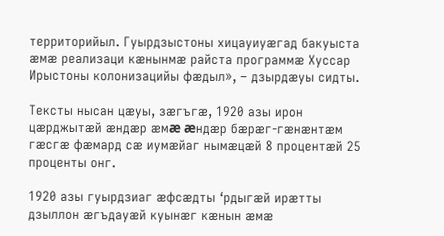территорийыл. Гуырдзыстоны хицауиуæгад бакуыста æмæ реализаци кæнынмæ райста программæ Хуссар Ирыстоны колонизацийы фæдыл», – дзырдæуы сидты.

Тексты нысан цæуы, зæгъгæ, 1920 азы ирон цæрджытæй æндæр æмæ æндæр бæрæг-гæнæнтæм гæсгæ фæмард сæ иумæйаг нымæцæй 8 процентæй 25 проценты онг.

1920 азы гуырдзиаг æфсæдты ‘рдыгæй ирæтты дзыллон æгъдауæй куынæг кæнын æмæ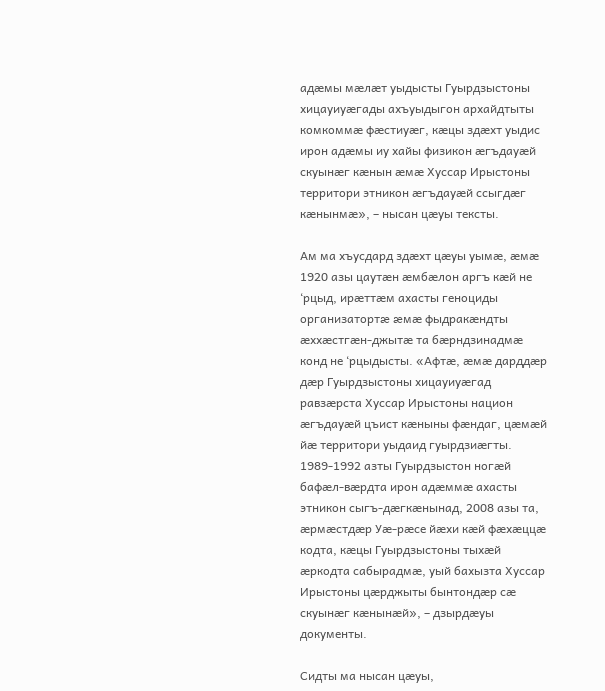адæмы мæлæт уыдысты Гуырдзыстоны хицауиуæгады ахъуыдыгон архайдтыты комкоммæ фæстиуæг, кæцы здæхт уыдис ирон адæмы иу хайы физикон æгъдауæй скуынæг кæнын æмæ Хуссар Ирыстоны территори этникон æгъдауæй ссыгдæг кæнынмæ», – нысан цæуы тексты.

Ам ма хъусдард здæхт цæуы уымæ, æмæ 1920 азы цаутæн æмбæлон аргъ кæй не ‘рцыд, ирæттæм ахасты геноциды организатортæ æмæ фыдракæндты æххæстгæн-джытæ та бæрндзинадмæ конд не ‘рцыдысты. «Афтæ, æмæ дарддæр дæр Гуырдзыстоны хицауиуæгад равзæрста Хуссар Ирыстоны национ æгъдауæй цъист кæныны фæндаг, цæмæй йæ территори уыдаид гуырдзиæгты. 1989-1992 азты Гуырдзыстон ногæй бафæл-вæрдта ирон адæммæ ахасты этникон сыгъ-дæгкæнынад, 2008 азы та, æрмæстдæр Уæ-рæсе йæхи кæй фæхæццæ кодта, кæцы Гуырдзыстоны тыхæй æркодта сабырадмæ, уый бахызта Хуссар Ирыстоны цæрджыты бынтондæр сæ скуынæг кæнынæй», – дзырдæуы документы.

Сидты ма нысан цæуы,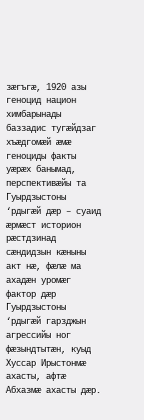зæгъгæ, 1920 азы геноцид национ химбарынады баззадис тугæйдзаг хъæдгомæй æмæ геноциды факты уæрæх банымад, перспективæйы та Гуырдзыстоны ‘рдыгæй дæр – суаид æрмæст историон рæстдзинад сæндидзын кæныны акт нæ, фæлæ ма ахадæн уромæг фактор дæр Гуырдзыстоны ‘рдыгæй гарзджын агрессийы ног фæзындтытæн, куыд Хуссар Ирыстонмæ ахасты, афтæ Абхазмæ ахасты дæр.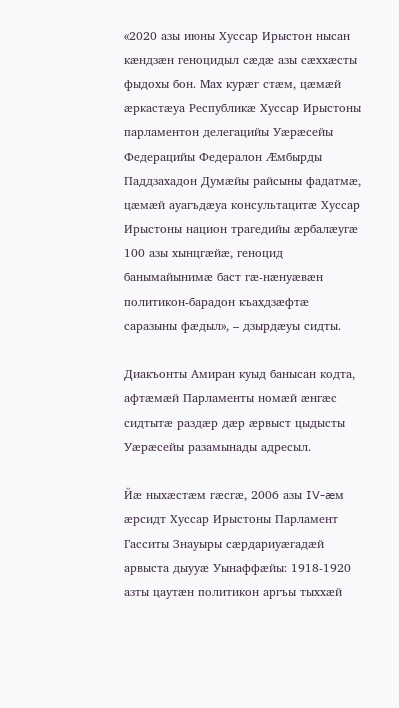«2020 азы июны Хуссар Ирыстон нысан кæндзæн геноцидыл сæдæ азы сæххæсты фыдохы бон. Мах курæг стæм, цæмæй æркастæуа Республикæ Хуссар Ирыстоны парламентон делегацийы Уæрæсейы Федерацийы Федералон Æмбырды Паддзахадон Думæйы райсыны фадатмæ, цæмæй ауагъдæуа консультацитæ Хуссар Ирыстоны национ трагедийы æрбалæугæ 100 азы хынцгæйæ, геноцид банымайынимæ баст гæ-нæнуæвæн политикон-барадон къахдзæфтæ саразыны фæдыл», – дзырдæуы сидты.

Диакъонты Амиран куыд банысан кодта, афтæмæй Парламенты номæй æнгæс сидтытæ раздæр дæр æрвыст цыдысты Уæрæсейы разамынады адресыл.

Йæ ныхæстæм гæсгæ, 2006 азы IV-æм æрсидт Хуссар Ирыстоны Парламент Гасситы Знауыры сæрдариуæгадæй арвыста дыууæ Уынаффæйы: 1918-1920 азты цаутæн политикон аргъы тыххæй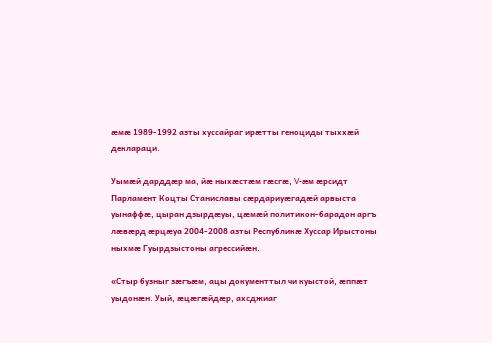æмæ 1989-1992 азты хуссайраг ирæтты геноциды тыххæй деклараци.

Уымæй дарддæр ма, йæ ныхæстæм гæсгæ, V-æм æрсидт Парламент Коцты Станиславы сæрдариуæгадæй арвыста уынаффæ, цыран дзырдæуы, цæмæй политикон-барадон аргъ лæвæрд æрцæуа 2004-2008 азты Республикæ Хуссар Ирыстоны ныхмæ Гуырдзыстоны агрессийæн.

«Стыр бузныг зæгъæм, ацы документтыл чи куыстой, æппæт уыдонæн. Уый, æцæгæйдæр, ахсджиаг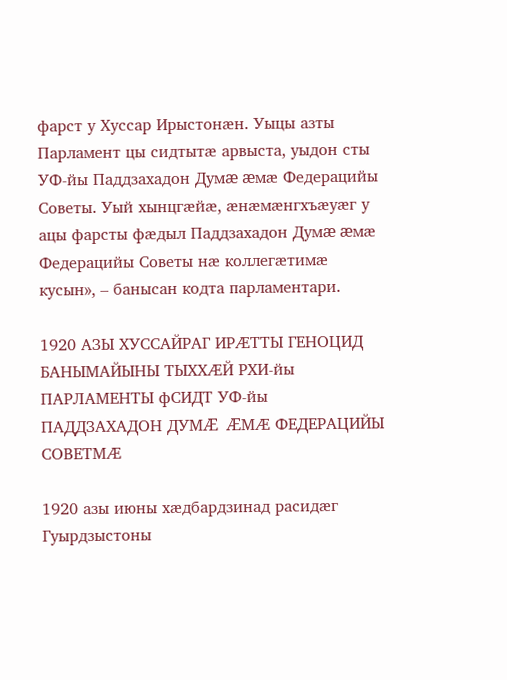фарст у Хуссар Ирыстонæн. Уыцы азты Парламент цы сидтытæ арвыста, уыдон сты УФ-йы Паддзахадон Думæ æмæ Федерацийы Советы. Уый хынцгæйæ, æнæмæнгхъæуæг у ацы фарсты фæдыл Паддзахадон Думæ æмæ Федерацийы Советы нæ коллегæтимæ кусын», – банысан кодта парламентари.

1920 АЗЫ ХУССАЙРАГ ИРÆТТЫ ГЕНОЦИД БАНЫМАЙЫНЫ ТЫХХÆЙ РХИ-йы ПАРЛАМЕНТЫ фСИДТ УФ-йы ПАДДЗАХАДОН ДУМÆ  ÆМÆ ФЕДЕРАЦИЙЫ СОВЕТМÆ

1920 азы июны хæдбардзинад расидæг Гуырдзыстоны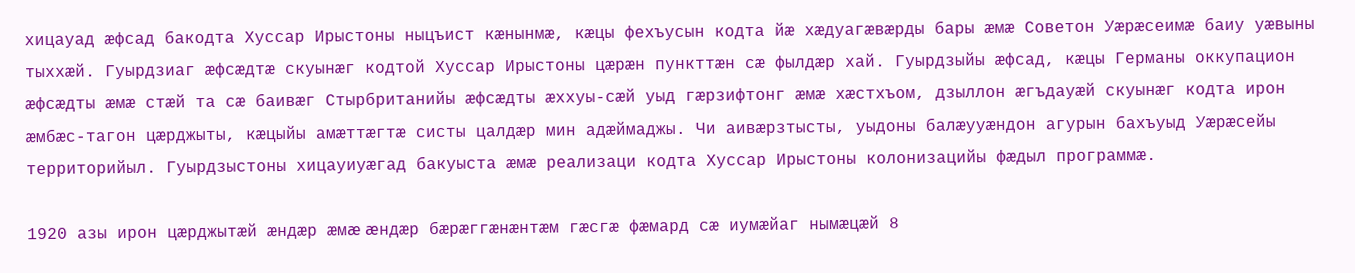хицауад æфсад бакодта Хуссар Ирыстоны ныцъист кæнынмæ, кæцы фехъусын кодта йæ хæдуагæвæрды бары æмæ Советон Уæрæсеимæ баиу уæвыны тыххæй. Гуырдзиаг æфсæдтæ скуынæг кодтой Хуссар Ирыстоны цæрæн пункттæн сæ фылдæр хай. Гуырдзыйы æфсад, кæцы Германы оккупацион æфсæдты æмæ стæй та сæ баивæг Стырбританийы æфсæдты æххуы-сæй уыд гæрзифтонг æмæ хæстхъом, дзыллон æгъдауæй скуынæг кодта ирон æмбæс-тагон цæрджыты, кæцыйы амæттæгтæ систы цалдæр мин адæймаджы. Чи аивæрзтысты, уыдоны балæууæндон агурын бахъуыд Уæрæсейы территорийыл. Гуырдзыстоны хицауиуæгад бакуыста æмæ реализаци кодта Хуссар Ирыстоны колонизацийы фæдыл программæ.

1920 азы ирон цæрджытæй æндæр æмæ æндæр бæрæггæнæнтæм гæсгæ фæмард сæ иумæйаг нымæцæй 8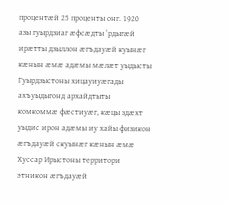процентæй 25 проценты онг. 1920 азы гуырдзиаг æфсæдты ‘рдыгæй ирæтты дзыллон æгъдауæй куынæг кæнын æмæ адæмы мæлæт уыдысты Гуырдзыстоны хицауиуæгады ахъуыдыгонд архайдтыты комкоммæ фæстиуæг, кæцы здæхт уыдис ирон адæмы иу хайы физикон æгъдауæй скуынæг кæнын æмæ Хуссар Ирыстоны территори этникон æгъдауæй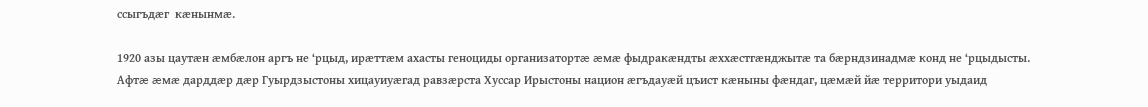ссыгъдæг  кæнынмæ.

1920 азы цаутæн æмбæлон аргъ не ‘рцыд, ирæттæм ахасты геноциды организатортæ æмæ фыдракæндты æххæстгæнджытæ та бæрндзинадмæ конд не ‘рцыдысты. Афтæ æмæ дарддæр дæр Гуырдзыстоны хицауиуæгад равзæрста Хуссар Ирыстоны национ æгъдауæй цъист кæныны фæндаг, цæмæй йæ территори уыдаид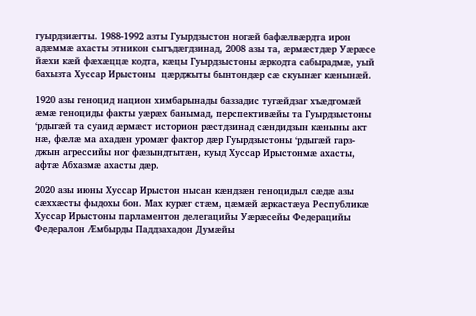гуырдзиæгты. 1988-1992 азты Гуырдзыстон ногæй бафæлвæрдта ирон адæммæ ахасты этникон сыгъдæгдзинад, 2008 азы та, æрмæстдæр Уæрæсе йæхи кæй фæхæццæ кодта, кæцы Гуырдзыстоны æркодта сабырадмæ, уый бахызта Хуссар Ирыстоны  цæрджыты бынтондæр сæ скуынæг кæнынæй.

1920 азы геноцид национ химбарынады баззадис тугæйдзаг хъæдгомæй æмæ геноциды факты уæрæх банымад, перспективæйы та Гуырдзыстоны ‘рдыгæй та суаид æрмæст историон рæстдзинад сæндидзын кæныны акт нæ, фæлæ ма ахадæн уромæг фактор дæр Гуырдзыстоны ‘рдыгæй гарз-джын агрессийы ног фæзындтытæн, куыд Хуссар Ирыстонмæ ахасты, афтæ Абхазмæ ахасты дæр.

2020 азы июны Хуссар Ирыстон нысан кæндзæн геноцидыл сæдæ азы сæххæсты фыдохы бон. Мах курæг стæм, цæмæй æркастæуа Республикæ Хуссар Ирыстоны парламентон делегацийы Уæрæсейы Федерацийы Федералон Æмбырды Паддзахадон Думæйы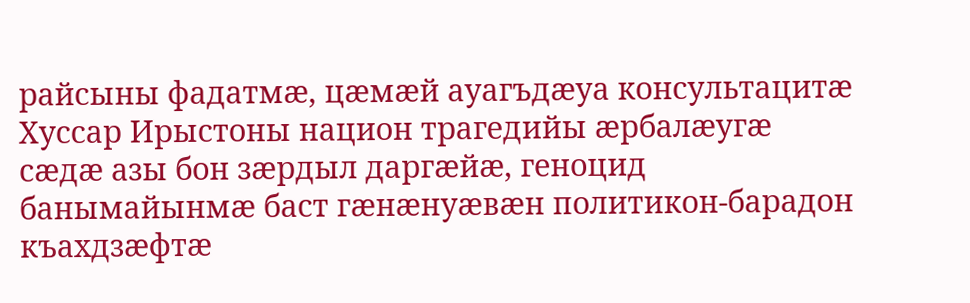райсыны фадатмæ, цæмæй ауагъдæуа консультацитæ Хуссар Ирыстоны национ трагедийы æрбалæугæ сæдæ азы бон зæрдыл даргæйæ, геноцид банымайынмæ баст гæнæнуæвæн политикон-барадон къахдзæфтæ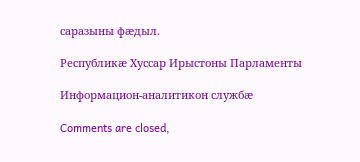саразыны фæдыл.

Республикæ Хуссар Ирыстоны Парламенты

Информацион-аналитикон службæ

Comments are closed,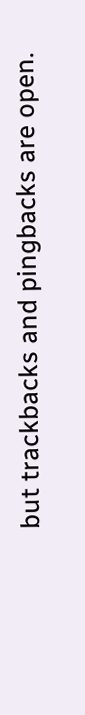but trackbacks and pingbacks are open.